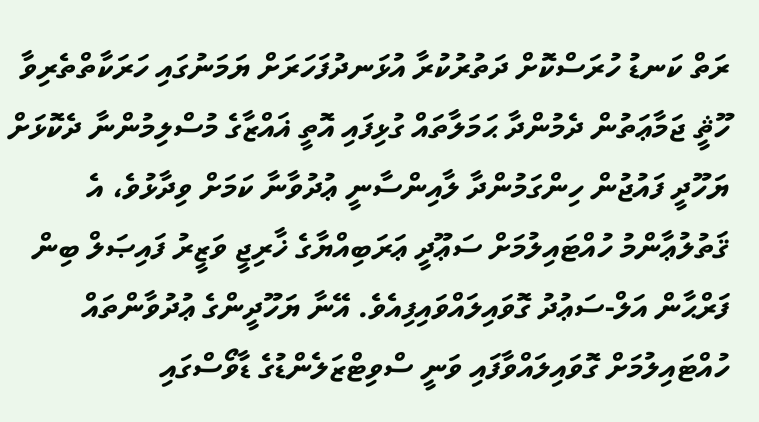ރަތް ކަނޑު ހުރަސްކޮށް ދަތުރުކުރާ އުޅަނދުފަހަރަށް ޔަމަނުގައި ހަރަކާތްތެރިވާ ހޫޘީ ޖަމާޢަތުން ދެމުންދާ ޙަމަލާތައް ގުޅިފައި އޮތީ ޣައްޒާގެ މުސްލިމުންނާ ދެކޮޅަށް ޔަހޫދީ ފައުޖުން ހިންގަމުންދާ ލާއިންސާނީ ޢުދުވާނާ ކަމަށް ވިދާޅުވެ، އެ ޤަތުލުޢާންމު ހުއްޓައިލުމަށް ސަޢޫދީ ޢަރަބިއްޔާގެ ޚާރިޖީ ވަޒީރު ފައިޞަލް ބިން ފަރްޙާން އަލް-ސަޢުދު ގޮވައިލައްވައިފިއެވެ. އޭނާ ޔަހޫދީންގެ ޢުދުވާންތައް ހުއްޓައިލުމަށް ގޮވައިލައްވާފައި ވަނީ ސްވިޓްޒަލެންޑުގެ ޑާވޯސްގައި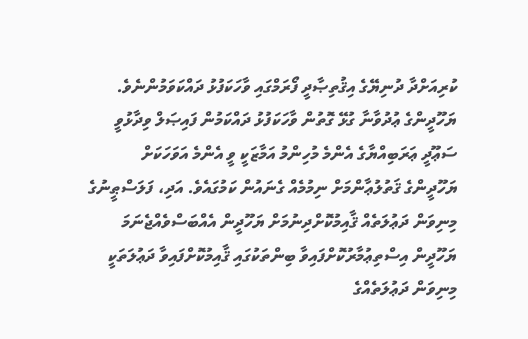ކުރިއަށްދާ ދުނިޔޭގެ އިޤުތިޞާދީ ފޯރަމްގައި ވާހަކަފުޅު ދައްކަވަމުންނެވެ.
ޔަހޫދީންގެ ޢުދުވާނާ ގުޅޭ ގޮތުން ވާހަކަފުޅު ދައްކަމުން ފައިޞަލް ވިދާޅުވީ ސަޢޫދީ ޢަރަބިއްޔާގެ އެންމެ މުހިންމު އަމާޒަކީ ވީ އެންމެ އަވަހަކަށް ޔަހޫދީންގެ ޤަތުލުޢާންމަށް ނިމުމެއް ގެނައުން ކަމުގައެވެ. އަދި، ފަލަސްޠީނުގެ މިނިވަން ދަޢުލަތެއް ޤާއިމުކޮށްދިނުމަށް ޔަހޫދީން އެއްބަސްވެއްޖެނަމަ ޔަހޫދީން އިސްތިޢުމާރުކޮށްފައިވާ ބިންތަކުގައި ޤާއިމުކޮށްފައިވާ ދަޢުލަތަކީ މިނިވަން ދަޢުލަތެއްގެ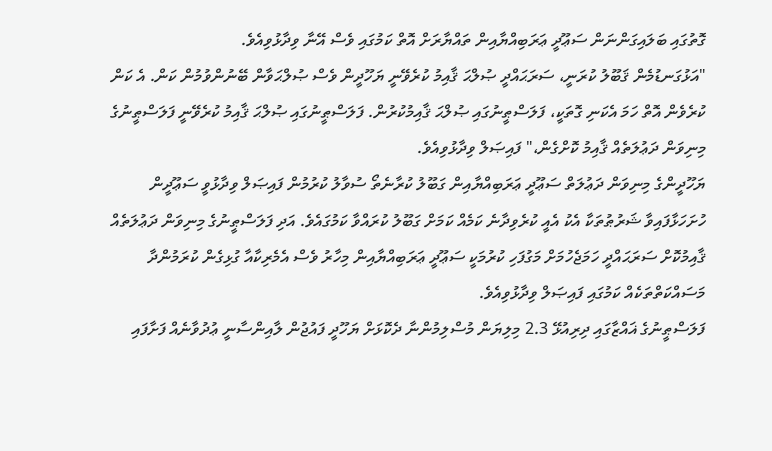ގޮތުގައި ބަލައިގަންނަން ސަޢޫދީ ޢަރަބިއްޔާއިން ތައްޔާރަށް އޮތް ކަމުގައި ވެސް އޭނާ ވިދާޅުވިއެވެ.
"އަޅުގަނޑުމެން ޤަބޫލު ކުރަނީ، ސަރަޙައްދީ ޞުލްޙަ ޤާއިމު ކުރެވޭނީ ޔަހޫދީން ވެސް ޞުލްޙަވާން ބޭނުންވުމުން ކަން. އެ ކަން ކުރެވެން އޮތް ހަމަ އެކަނި ގޮތަކީ، ފަލަސްޠީނުގައި ޞުލްޙަ ޤާއިމުކުރުން. ފަލަސްޠީނުގައި ޞުލްޙަ ޤާއިމު ކުރެވޭނީ ފަލަސްޠީނުގެ މިނިވަން ދަޢުލަތެއް ޤާއިމު ކޮށްގެން،" ފައިޞަލް ވިދާޅުވިއެވެ.
ޔަހޫދީންގެ މިނިވަން ދަޢުލަތް ސަޢޫދީ ޢަރަބިއްޔާއިން ގަބޫލު ކުރާނެތޯ ސުވާލު ކުރުމުން ފައިޞަލް ވިދާޅުވީ ސަޢޫދީން ހުށަހަޅާފައިވާ ޝަރުޠުތަކާ އެކު އެއީ ކުރެވިދާނެ ކަމެއް ކަމަށް ގަބޫލު ކުރައްވާ ކަމުގައެވެ. އަދި ފަލަސްޠީނުގެ މިނިވަން ދަޢުލަތެއް ޤާއިމުކޮށް ސަރަޙައްދީ ހަމަޖެހުމަށް މަގުފަހި ކުރުމަކީ ސަޢޫދީ ޢަރަބިއްޔާއިން މިހާރު ވެސް އެމެރިކާއާ ގުޅިގެން ކުރަމުންދާ މަސައްކަތްތަކެއް ކަމުގައި ފައިޞަލް ވިދާޅުވިއެވެ.
ފަލަސްޠީނުގެ ޣައްޒާގައި ދިރިއުޅޭ 2.3 މިލިޔަން މުސްލިމުންނާ ދެކޮޅަށް ޔަހޫދީ ފައުޖުން ލާއިންސާނީ ޢުދުވާނެއް ފަށާފައި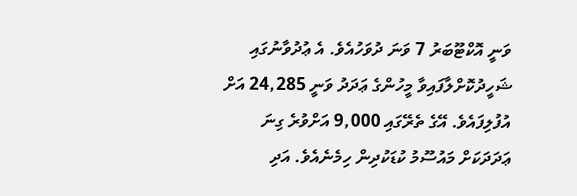ވަނީ އޮކްޓޫބަރު 7 ވަނަ ދުވަހުއެވެ. އެ ޢުދުވާނުގައި ޝަހީދުކޮށްލާފައިވާ މީހުންގެ ޢަދަދު ވަނީ 24,285 އަށް އުފުލިފައެވެ. އޭގެ ތެރޭގައި 9,000 އަށްވުރެ ގިނަ ޢަދަދަކަށް މައުސޫމު ކުޑަކުދިން ހިމެނެއެވެ. އަދި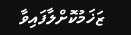ޒަޚަމުކޮށްލާފައިވާ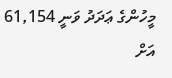މީހުންގެ ޢަދަދު ވަނީ 61,154 އަށް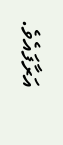އަރާފައެވެ.